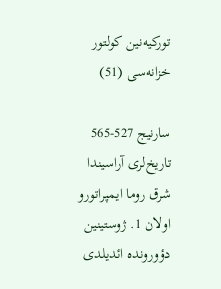تورکیه‌‌نین کولتور خزانه‌سی (51)

سارنیج 527-565 تاریخ‌لری آراسیندا شرق روما ایمپراتورو اولان 1. ژوستینین دؤورونده ائدیلدی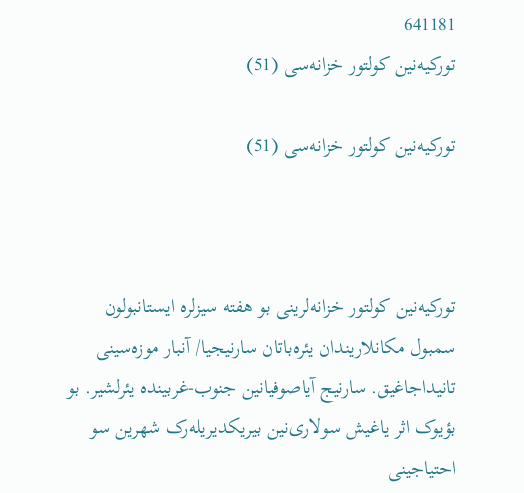641181
تورکیه‌‌نین کولتور خزانه‌سی (51)

تورکیه‌‌نین کولتور خزانه‌سی (51)



تورکیه‌نین کولتور خزانه‌لرینی بو هفته سیزلره ایستانبولون سمبول مکانلاریندان‌ یئره‌باتان سارنیجیا/ آنبار موزه‌سینی تانیداجاغیق. سارنیج آیاصوفیانین جنوب-غربینده یئرلشیر. بو بؤیوک اثر یاغیش سولاری‌نین بیریکدیریله‌رک شهرین سو احتیاجینی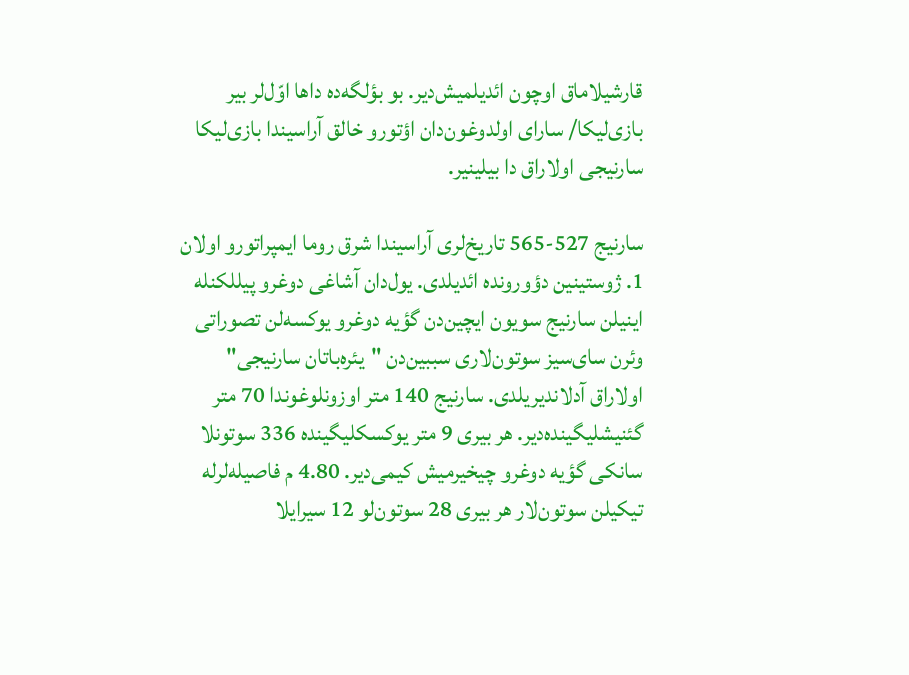قارشیلاماق اوچون ائدیلمیش‌دیر. بو بؤلگه‌ده داها اوّل‌لر بیر بازی‌لیکا/ سارای اولدوغون‌دان اؤتورو خالق آراسیندا بازی‌لیکا سارنیجی اولا‌راق دا بیلینیر.

سارنیج 527-565 تاریخ‌لری آراسیندا شرق روما ایمپراتورو اولان 1. ژوستینین دؤورونده ائدیلدی. یول‌دان آشاغی دوغرو پیللکنله اینیلن سارنیج سویون ایچین‌دن گؤیه دوغرو یوکسه‌لن تصوراتی وئرن سای‌سیز سوتون‌لاری سببین‌دن "یئره‌باتان سارنیجی" اولا‌راق آدلاندیریلدی. سارنیج 140 متر اوزونلوغوندا 70 متر گئنیشلیگینده‌دیر. هر بیری 9 متر یوکسکلیگینده 336 سوتونلا سانکی گؤیه دوغرو چیخیرمیش کیمی‌دیر. 4.80 م فاصیله‌لرله تیکیلن سوتون‌لار هر بیری 28 سوتون‌لو 12 سیرایلا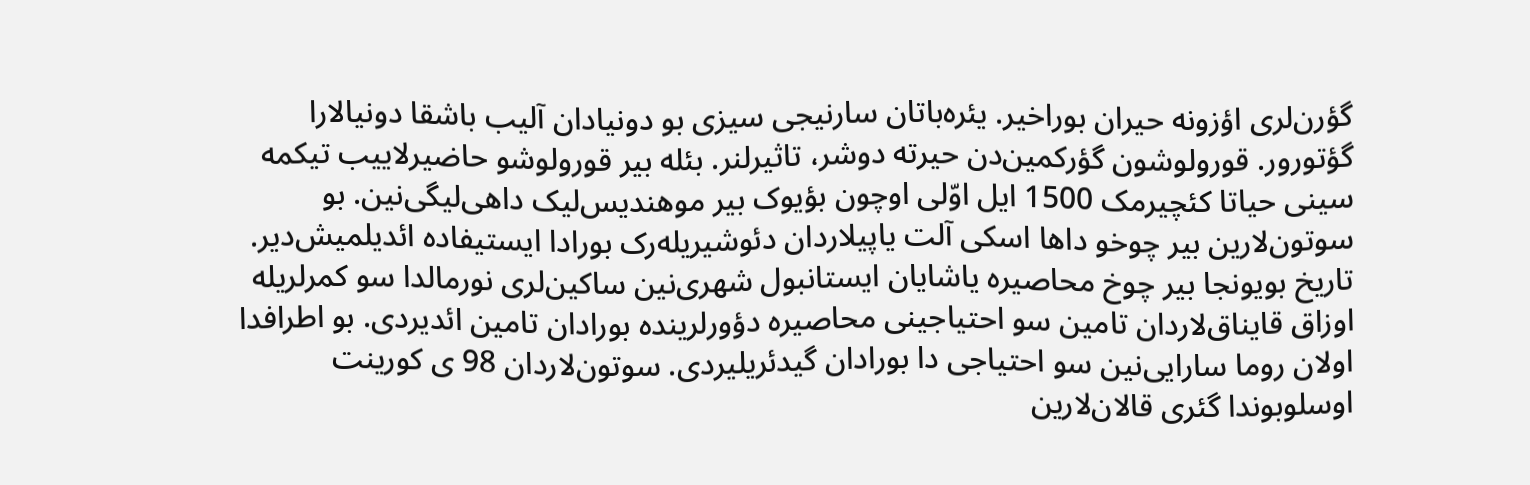گؤرن‌لری اؤزونه حیران بوراخیر. یئره‌باتان سارنیجی سیزی بو دونیا‌دان آلیب باشقا دونیا‌لارا گؤتورور. قورولوشون گؤرکمین‌دن حیرته دوشر، تاثیرلنر. بئله بیر قورولوشو حاضیرلاییب تیکمه سینی حیاتا کئچیرمک 1500 ایل اوّلی اوچون بؤیوک بیر موهندیس‌لیک داهی‌لیگی‌نین. بو سوتون‌لارین بیر چوخو داها اسکی آلت یاپیلاردان دئوشیریله‌رک بورادا ایستیفاده ائدیلمیش‌دیر. تاریخ بویونجا بیر چوخ محاصیره یاشایان ایستانبول شهری‌نین ساکین‌لری نورمالدا سو کمرلریله اوزاق قایناق‌لاردان تامین سو احتیاجینی محاصیره دؤورلرینده بورا‌دان تامین ائدیردی. بو اطرافدا اولان روما سارایی‌نین سو احتیاجی دا بورا‌دان گیدئریلیردی. سوتون‌لاردان 98 ی کورینت اوسلوبوندا گئری قالان‌لارین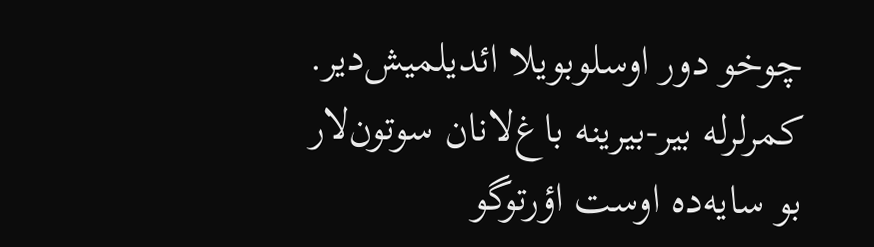چوخو دور اوسلوبویلا ائدیلمیش‌دیر. کمرلرله بیر-بیرینه باغ‌لانان سوتون‌لار بو سایه‌ده اوست اؤرتوگو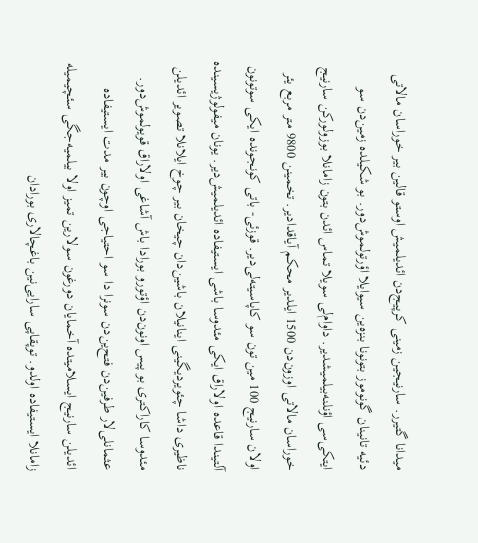میدانا گتیرر. سارنیجین زمینی کرپیج‌دن ائدیلمیش اوستو قالین بیر خوراسان مالاتی دئیه تانینان گونوموز بتونونا بنزه‌ین سیوایلا اؤرتولموش‌دور. بو شکیلده زمین‌دن سو ایتکی‌سی اؤنلنه‌بیلمیشدیر. داوام‌لی سویلا تماس ائدن بتون زامانلا بوزولورکن سارنیج خوراسان مالاتی اوزون‌دن 1500 ایلدیر محکم آیاقدا‌دیر. تخمینن 9800 متر مربع یئر اولان سارنیج 100 مین تون سو کاپاسیته‌لی‌دیر. قوزئی- باتی کونجونده ایکی سوتونون آلتیندا قاعده اولا‌راق ایکی مئدوسا باشی ایستیفاده ائدیلمیش‌دیر. یونان میفولوژیسینده ناظیری داشا چئویردیگینی اینانیلان باشین‌دان چیخان بیر چوخ ایلانلا تصویر ائدیلن مئدوسا کاراکتری بو پیس اونون‌دن اؤتورو بورادا باش آشاغی اولا‌راق قویولموش‌دور. عثمانلی‌لار طرفین‌دن فتح‌ین‌دن سونرا دا سو احتیاجی اوچون بیر مدت ایستیفاده ائدیلن سارنیج ایسلامیتده آخمایان دورغون سولارین تمیز اولا بیلمیه‌جگی سئچیمیله زامانلا ایستیفاده اولدو. توپقاپی سارایی‌نین باغچا‌لاری بورا‌دان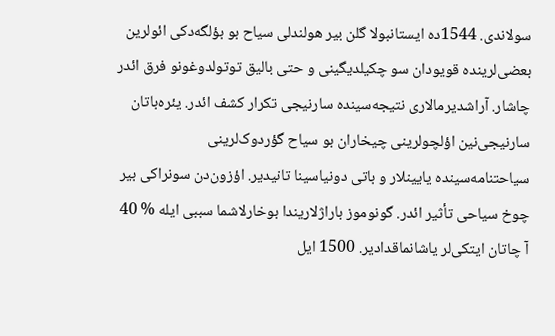سولاندی. 1544ده ایستانبولا گلن بیر هولند‌لی سیاح بو بؤلگه‌دکی ائولرین بعضی‌لرینده قویودان سو چکیلدیگینی و حتی بالیق توتولدوغونو فرق ائدر چاشار. آراشدیرما‌لاری نتیجه‌سینده سارنیجی تکرار کشف ائدر. یئره‌باتان سارنیجی‌نین اؤلچولرینی چیخاران بو سیاح گؤردوک‌لرینی سیاحتنامه‌سینده یایینلار و باتی دونیاسینا تانیدیر. اؤزون‌دن سونراکی بیر چوخ سیاحی تأثیر ائدر. گونوموز باراژلاریندا بوخارلاشما سببی ایله % 40 آ چاتان ایتکی‌لر یاشانماقدا‌دیر. 1500 ایل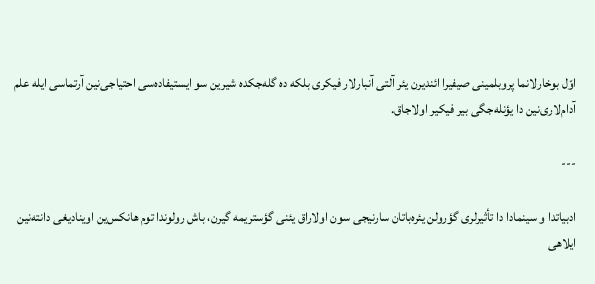اوّل بوخارلانما پروبلمینی صیفیرا ائندیرن یئر آلتی آنبارلار فیکری بلکه ده گله‌جکده شیرین سو ایستیفاده‌سی احتیاجی‌نین آرتماسی ایله علم آدام‌لاری‌نین دا یؤنله‌جگی بیر فیکیر اولا‌جاق.

---

ادبیاتدا و سینمادا دا تأثیرلری گؤرولن یئره‌باتان سارنیجی سون اولا‌راق یئنی گؤستریمه گیرن، باش رولوندا توم هانکس‌ین اوینادیغی دانته‌نین ایلاهی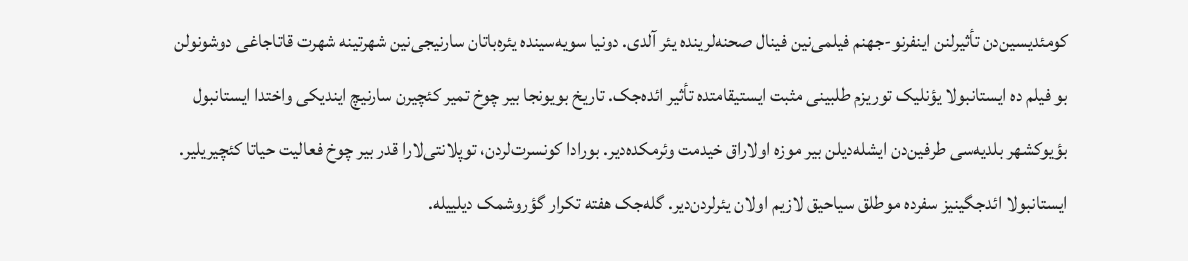کومئدیسین‌دن تأثیرلنن اینفرنو-جهنم فیلمی‌نین فینال صحنه‌لرینده یئر آلدی. دونیا سویه‌سینده یئره‌باتان سارنیجی‌نین شهرتینه شهرت قاتاجاغی دوشونولن بو فیلم ده ایستانبولا یؤنلیک توریزم طلبینی مثبت ایستیقامتده تأثیر ائده‌جک. تاریخ بویونجا بیر چوخ تمیر کئچیرن سارنیچ ایندیکی واختدا ایستانبول بؤیوکشهر بلدیه‌سی طرفین‌دن ایشله‌دیلن بیر موزه اولا‌راق خیدمت وئرمکده‌دیر. بورادا کونسرت‌لردن، توپلانتی‌لارا قدر بیر چوخ فعالیت حیاتا کئچیریلیر. ایستانبولا ائدجگینیز سفرده موطلق سیاحیق لازیم اولان یئرلردن‌دیر. گله‌جک هفته تکرار گؤروشمک دیلییله.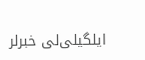ایلگیلی‌لی خبرلر